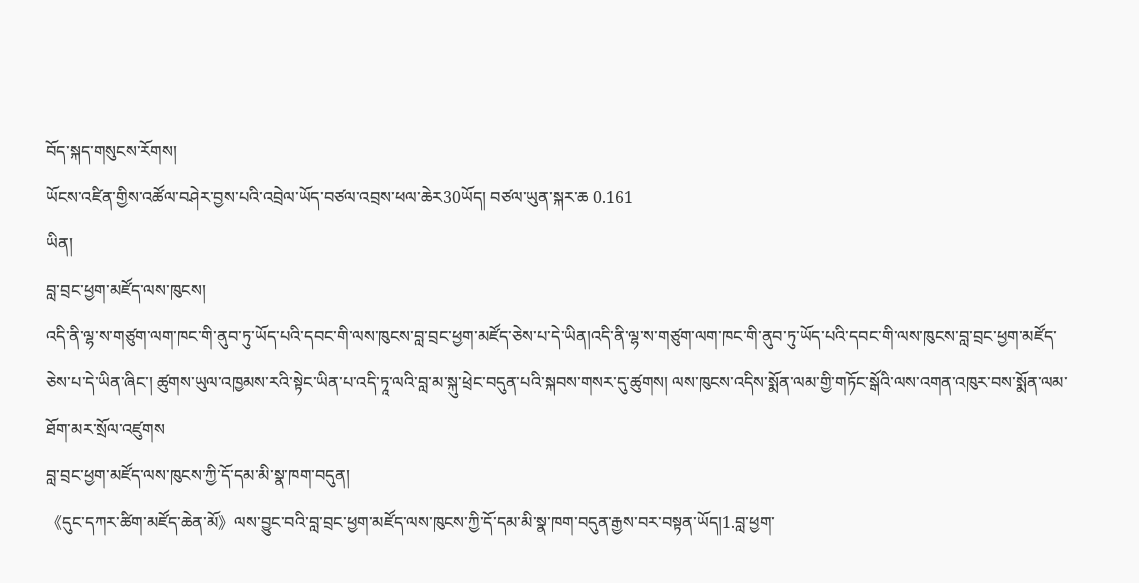བོད་སྐད་གསུངས་རོགས།
ཡོངས་འཛིན་གྱིས་འཚོལ་བཤེར་བྱས་པའི་འབྲེལ་ཡོད་བཙལ་འབྲས་ཕལ་ཆེར30ཡོད། བཙལ་ཡུན་སྐར་ཆ 0.161
ཡིན།
བླ་བྲང་ཕྱག་མཛོད་ལས་ཁུངས།
འདི་ནི་ལྷ་ས་གཙུག་ལག་ཁང་གི་ནུབ་ཏུ་ཡོད་པའི་དབང་གི་ལས་ཁུངས་བླ་བྲང་ཕྱག་མཛོད་ཅེས་པ་དེ་ཡིན།འདི་ནི་ལྷ་ས་གཙུག་ལག་ཁང་གི་ནུབ་ཏུ་ཡོད་པའི་དབང་གི་ལས་ཁུངས་བླ་བྲང་ཕྱག་མཛོད་ཅེས་པ་དེ་ཡིན་ཞིང་། ཚུགས་ཡུལ་འཁྱམས་རའི་སྟེང་ཡིན་པ་འདི་ཏཱ་ལའི་བླ་མ་སྐུ་ཕྲེང་བདུན་པའི་སྐབས་གསར་དུ་ཚུགས། ལས་ཁུངས་འདིས་སྨོན་ལམ་གྱི་གཏོང་སྒོའི་ལས་འགན་འཁུར་བས་སྨོན་ལམ་ཐོག་མར་སྲོལ་འཛུགས
བླ་བྲང་ཕྱག་མཛོད་ལས་ཁུངས་ཀྱི་དོ་དམ་མི་སྣ་ཁག་བདུན།
《དུང་དཀར་ཚིག་མཛོད་ཆེན་མོ》ལས་བྱུང་བའི་བླ་བྲང་ཕྱག་མཛོད་ལས་ཁུངས་ཀྱི་དོ་དམ་མི་སྣ་ཁག་བདུན་རྒྱས་བར་བསྟན་ཡོད།1.བླ་ཕྱག་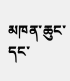མཁན་ཆུང་དང་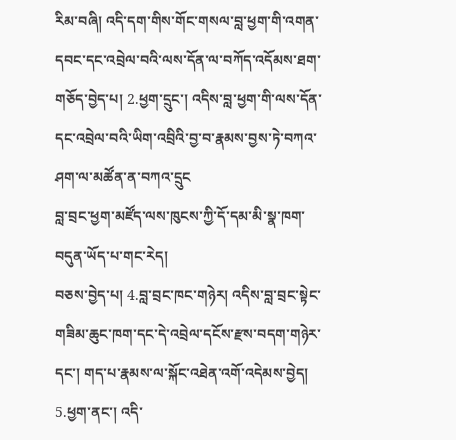རིམ་བཞི། འདི་དག་གིས་གོང་གསལ་བླ་ཕྱག་གི་འགན་དབང་དང་འབྲེལ་བའི་ལས་དོན་ལ་བཀོད་འདོམས་ཐག་གཅོད་བྱེད་པ། 2.ཕྱག་དྲུང་། འདིས་བླ་ཕྱག་གི་ལས་དོན་དང་འབྲེལ་བའི་ཡིག་འབྲིའི་བྱ་བ་རྣམས་བྱས་ཏེ་བཀའ་ཤག་ལ་མཚོན་ན་བཀའ་དྲུང
བླ་བྲང་ཕྱག་མཛོད་ལས་ཁུངས་ཀྱི་དོ་དམ་མི་སྣ་ཁག་བདུན་ཡོད་པ་གང་རེད།
བཅས་བྱེད་པ། 4.བླ་བྲང་ཁང་གཉེར། འདིས་བླ་བྲང་སྟེང་གཟིམ་ཆུང་ཁག་དང་དེ་འབྲེལ་དངོས་རྫས་བདག་གཉེར་དང་། གད་པ་རྣམས་ལ་སྐོང་འཐེན་འགོ་འདེམས་བྱེད། 5.ཕྱག་ནང་། འདི་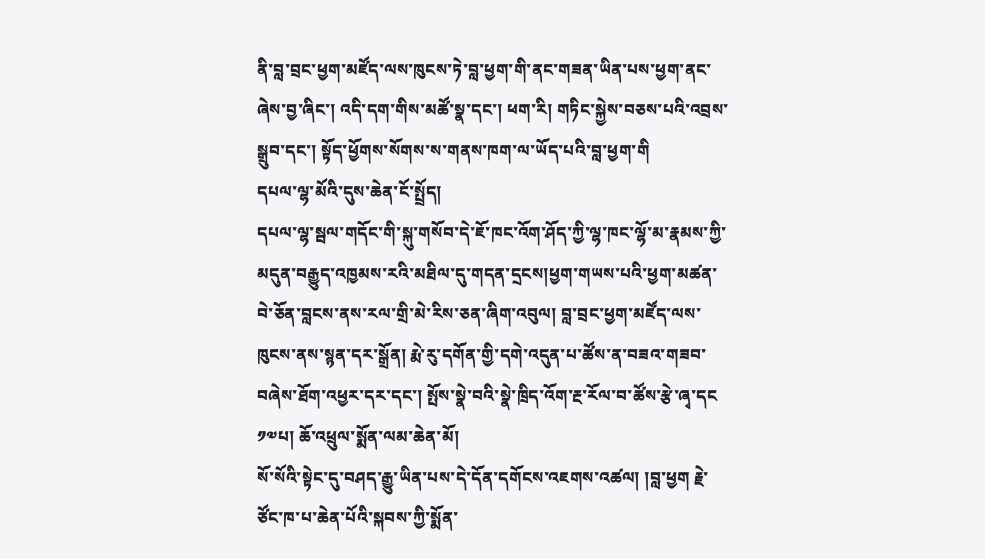ནི་བླ་བྲང་ཕྱག་མཛོད་ལས་ཁུངས་ཏེ་བླ་ཕྱག་གི་ནང་གཟན་ཡིན་པས་ཕྱག་ནང་ཞེས་བྱ་ཞིང་། འདི་དག་གིས་མཚོ་སྣ་དང་། ཕག་རི། གཏིང་སྐྱེས་བཅས་པའི་འབྲས་སྒྲུབ་དང་། སྟོད་ཕྱོགས་སོགས་ས་གནས་ཁག་ལ་ཡོད་པའི་བླ་ཕྱག་གི
དཔལ་ལྷ་མོའི་དུས་ཆེན་ངོ་སྤྲོད།
དཔལ་ལྷ་སྦལ་གདོང་གི་སྐུ་གསོབ་དེ་ཇོ་ཁང་འོག་ཤོད་ཀྱི་ལྷ་ཁང་ལྷོ་མ་རྣམས་ཀྱི་མདུན་བརྒྱུད་འཁྱམས་རའི་མཐིལ་དུ་གདན་དྲངས།ཕྱག་གཡས་པའི་ཕྱག་མཚན་བེ་ཅོན་བླངས་ནས་རལ་གྲི་མེ་རིས་ཅན་ཞིག་འབུལ། བླ་བྲང་ཕྱག་མཛོད་ལས་ཁུངས་ནས་སྙན་དར་སྒྲོན། རྨེ་རུ་དགོན་གྱི་དགེ་འདུན་པ་ཚོས་ན་བཟའ་གཟབ་བཞེས་ཐོག་འཕྱར་དར་དང་། སྤོས་སྣེ་བའི་སྣེ་ཁྲིད་འོག་རྔ་རོལ་བ་ཚོས་རྩེ་ཞྭ་དང
༡༧པ། ཆོ་འཕྲུལ་སྨོན་ལམ་ཆེན་མོ།
སོ་སོའི་སྟེང་དུ་བཤད་རྒྱུ་ཡིན་པས་དེ་དོན་དགོངས་འཇགས་འཚལ། །བླ་ཕྱག རྗེ་ཙོང་ཁ་པ་ཆེན་པོའི་སྐབས་ཀྱི་སྨོན་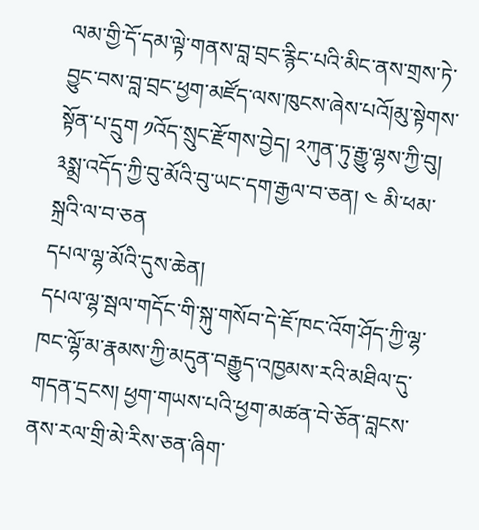ལམ་གྱི་དོ་དམ་ལྟེ་གནས་བླ་བྲང་རྙིང་པའི་མིང་ནས་གྲས་ཏེ་བྱུང་བས་བླ་བྲང་ཕྱག་མཛོད་ལས་ཁུངས་ཞེས་པའོ།མུ་སྟེགས་སྟོན་པ་དྲུག ༡འོད་སྲུང་རྫོགས་བྱེད། ༢ཀུན་ཏུ་རྒྱུ་ལྷས་ཀྱི་བུ། ༣སྨྲ་འདོད་ཀྱི་བུ་མོའི་བུ་ཡང་དག་རྒྱལ་བ་ཅན། ༤ མི་ཕམ་སྐྲའི་ལ་བ་ཅན
དཔལ་ལྷ་མོའི་དུས་ཆེན།
དཔལ་ལྷ་སྦལ་གདོང་གི་སྐུ་གསོབ་དེ་ཇོ་ཁང་འོག་ཤོད་ཀྱི་ལྷ་ཁང་ལྷོ་མ་རྣམས་ཀྱི་མདུན་བརྒྱུད་འཁྱམས་རའི་མཐིལ་དུ་གདན་དྲངས། ཕྱག་གཡས་པའི་ཕྱག་མཚན་བེ་ཅོན་བླངས་ནས་རལ་གྲི་མེ་རིས་ཅན་ཞིག་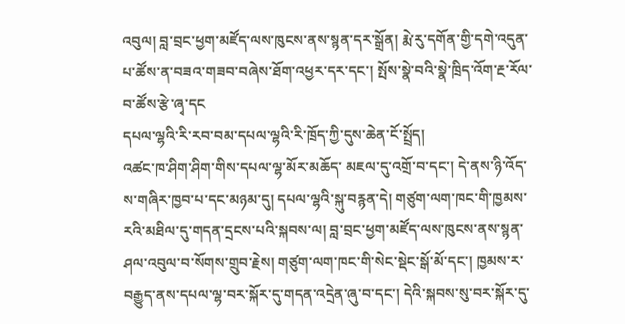འབུལ། བླ་བྲང་ཕྱག་མཛོད་ལས་ཁུངས་ནས་སྙན་དར་སྒྲོན། རྨེ་རུ་དགོན་གྱི་དགེ་འདུན་པ་ཚོས་ན་བཟའ་གཟབ་བཞེས་ཐོག་འཕྱར་དར་དང་། སྤོས་སྣེ་བའི་སྣེ་ཁྲིད་འོག་རྔ་རོལ་བ་ཚོས་རྩེ་ཞྭ་དང
དཔལ་ལྷའི་རི་རབ་བམ་དཔལ་ལྷའི་རི་ཁྲོད་ཀྱི་དུས་ཆེན་ངོ་སྤྲོད།
འཚང་ཁ་ཤིག་ཤིག་གིས་དཔལ་ལྷ་མོར་མཆོད་ མཇལ་དུ་འགྲོ་བ་དང་། དེ་ནས་ཉི་འོད་ས་གཞིར་ཁྱབ་པ་དང་མཉམ་དུ། དཔལ་ལྷའི་སྐུ་བརྙན་དེ། གཙུག་ལག་ཁང་གི་ཁྱམས་རའི་མཐིལ་དུ་གདན་དྲངས་པའི་སྐབས་ལ། བླ་བྲང་ཕྱག་མཛོད་ལས་ཁུངས་ནས་སྙན་ཤལ་འབུལ་བ་སོགས་གྲུབ་རྗེས། གཙུག་ལག་ཁང་གི་སེང་སྡེང་སྒོ་མོ་དང་། ཁྱམས་ར་བརྒྱུད་ནས་དཔལ་ལྷ་བར་སྐོར་དུ་གདན་འདྲེན་ཞུ་བ་དང་། དེའི་སྐབས་སུ་བར་སྐོར་དུ་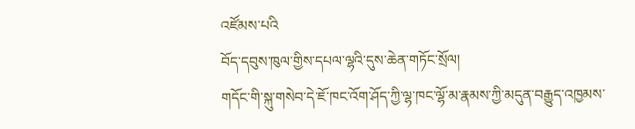འཛོམས་པའི
བོད་དབུས་ཁུལ་གྱིས་དཔལ་ལྷའི་དུས་ཆེན་གཏོང་སྲོལ།
གདོང་གི་སྐུ་གསེབ་དེ་ཇོ་ཁང་འོག་ཤོད་ཀྱི་ལྷ་ཁང་ལྷོ་མ་རྣམས་ཀྱི་མདུན་བརྒྱུད་འཁྱམས་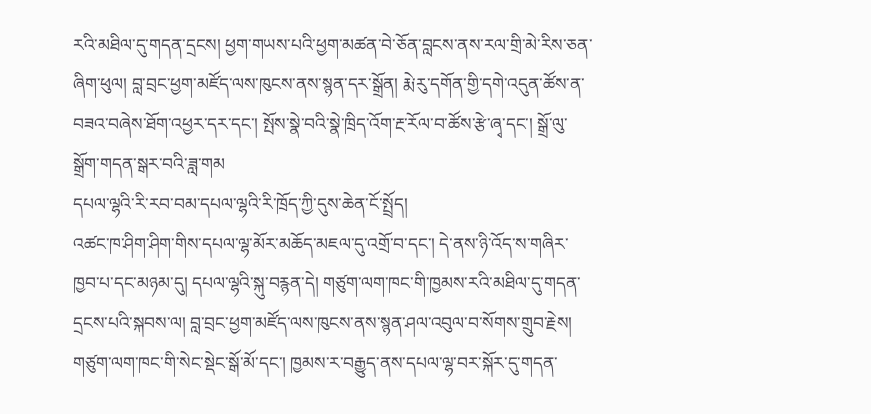རའི་མཐིལ་དུ་གདན་དྲངས། ཕྱག་གཡས་པའི་ཕྱག་མཚན་བེ་ཅོན་བླངས་ནས་རལ་གྲི་མེ་རིས་ཅན་ཞིག་ཕུལ། བླ་བྲང་ཕྱག་མཛོད་ལས་ཁུངས་ནས་སྙན་དར་སྒྲོན། རྨེ་རུ་དགོན་གྱི་དགེ་འདུན་ཚོས་ན་བཟའ་བཞེས་ཐོག་འཕྱར་དར་དང་། སྤོས་སྣེ་བའི་སྣེ་ཁྲིད་འོག་རྔ་རོལ་བ་ཚོས་རྩེ་ཞྭ་དང་། སྒྲོ་ལུ་སྒྲོག་གདན་སྒར་བའི་ཟླ་གམ
དཔལ་ལྷའི་རི་རབ་བམ་དཔལ་ལྷའི་རི་ཁྲོད་ཀྱི་དུས་ཆེན་ངོ་སྤྲོད།
འཚང་ཁ་ཤིག་ཤིག་གིས་དཔལ་ལྷ་མོར་མཆོད་མཇལ་དུ་འགྲོ་བ་དང་། དེ་ནས་ཉི་འོད་ས་གཞིར་ཁྱབ་པ་དང་མཉམ་དུ། དཔལ་ལྷའི་སྐུ་བརྙན་དེ། གཙུག་ལག་ཁང་གི་ཁྱམས་རའི་མཐིལ་དུ་གདན་དྲངས་པའི་སྐབས་ལ། བླ་བྲང་ཕྱག་མཛོད་ལས་ཁུངས་ནས་སྙན་ཤལ་འབུལ་བ་སོགས་གྲུབ་རྗེས། གཙུག་ལག་ཁང་གི་སེང་སྡེང་སྒོ་མོ་དང་། ཁྱམས་ར་བརྒྱུད་ནས་དཔལ་ལྷ་བར་སྐོར་དུ་གདན་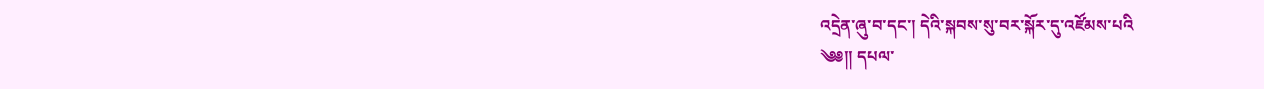འདྲེན་ཞུ་བ་དང་། དེའི་སྐབས་སུ་བར་སྐོར་དུ་འཛོམས་པའི
༄༅།། དཔལ་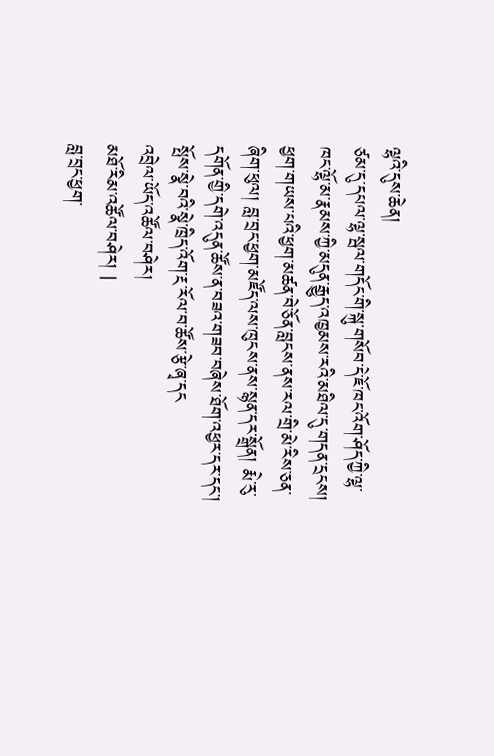ལྷའི་དུས་ཆེན།
ཙམ་དུ་དཔལ་ལྷ་སྦལ་གདོང་གི་སྐུ་གསོབ་དེ་ཇོ་ཁང་འོག་ཤོད་ཀྱི་ལྷ་ཁང་ལྷོ་མ་རྣམས་ཀྱི་མདུན་རྒྱུད་འཁྱམས་རའི་མཐིལ་དུ་གདན་དྲངས། ཕྱག་གཡས་པའི་ཕྱག་མཚན་བེ་ཅོན་བླངས་ནས་རལ་གྲི་མེ་རིས་ཅན་ཞིག་ཕུལ། བླ་བྲང་ཕྱག་མཛོད་ལས་ཁུངས་ནས་སྙན་དར་སྒྲོན། རྨེ་རུ་དགོན་གྱི་དགེ་འདུན་ཚོས་ན་བཟའ་གཟབ་བཞེས་ཐོག་འཕྱར་དར་དང་། སྤོས་སྣེ་བའི་སྣེ་ཁྲིད་འོག་རྔ་རོལ་བ་ཚོས་རྩེ་ཞྭ་དང
འབྲེལ་ཡོད་འཚོལ་བཤེར།
མཐོ་རིམ་འཚོལ་བཤེར། |
བླ་བྲང་ཕྱག་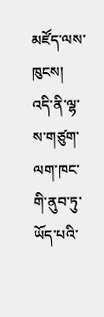མཛོད་ལས་ཁུངས།
འདི་ནི་ལྷ་ས་གཙུག་ལག་ཁང་གི་ནུབ་ཏུ་ཡོད་པའི་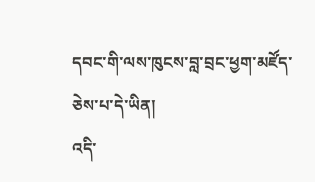དབང་གི་ལས་ཁུངས་བླ་བྲང་ཕྱག་མཛོད་ཅེས་པ་དེ་ཡིན།
འདི་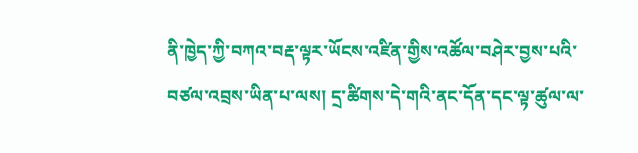ནི་ཁྱེད་ཀྱི་བཀའ་བརྡ་ལྟར་ཡོངས་འཛིན་གྱིས་འཚོལ་བཤེར་བྱས་པའི་བཙལ་འབྲས་ཡིན་པ་ལས། དྲ་ཚིགས་དེ་གའི་ནང་དོན་དང་ལྟ་ཚུལ་ལ་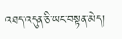འཐད་འདུན་ཅི་ཡང་བསྟན་མེད།